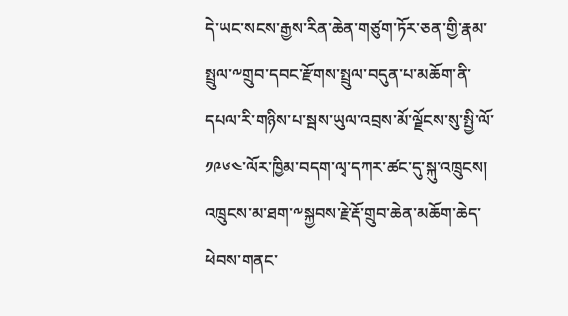དེ་ཡང་སངས་རྒྱས་རིན་ཆེན་གཙུག་ཏོར་ཅན་གྱི་རྣམ་སྤྲུལ་༸གྲུབ་དབང་རྫོགས་སྤྲུལ་བདུན་པ་མཆོག་ནི་དཔལ་རི་གཉིས་པ་སྦས་ཡུལ་འབྲས་མོ་ལྗོངས་སུ་སྤྱི་ལོ་༡༩༦༤་ལོར་ཁྱིམ་བདག་ལྭ་དཀར་ཚང་དུ་སྐུ་འཁྲུངས། འཁྲུངས་མ་ཐག་༸སྐྱབས་རྗེ་རྡོ་གྲུབ་ཆེན་མཆོག་ཆེད་ཕེབས་གནང་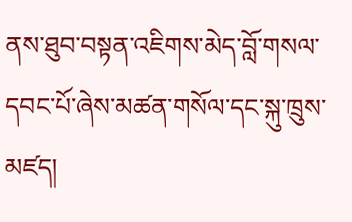ནས་ཐུབ་བསྟན་འཇིགས་མེད་བློ་གསལ་དབང་པོ་ཞེས་མཚན་གསོལ་དང་སྐུ་ཁྲུས་མཛད།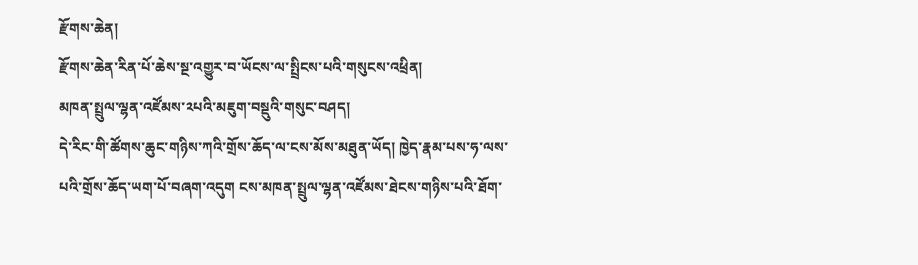རྫོགས་ཆེན།
རྫོགས་ཆེན་རིན་པོ་ཆེས་སྔ་འགྱུར་བ་ཡོངས་ལ་སྤྲིངས་པའི་གསུངས་འཕྲིན།
མཁན་སྤྲུལ་ལྷན་འཛོམས་༢པའི་མཇུག་བསྡུའི་གསུང་བཤད།
དེ་རིང་གི་ཚོགས་ཆུང་གཉིས་ཀའི་གྲོས་ཆོད་ལ་ངས་མོས་མཐུན་ཡོད། ཁྱེད་རྣམ་པས་ཧ་ལས་པའི་གྲོས་ཆོད་ཡག་པོ་བཞག་འདུག ངས་མཁན་སྤྲུལ་ལྷན་འཛོམས་ཐེངས་གཉིས་པའི་ཐོག་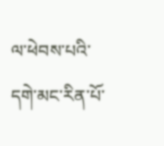ལ་ཕེབས་པའི་དགེ་མང་རིན་པོ་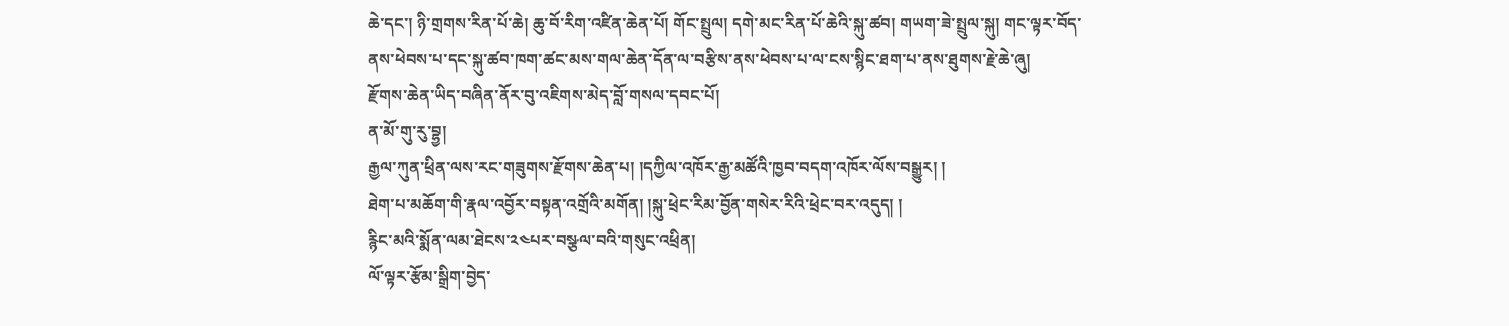ཆེ་དང་། ཉི་གྲགས་རིན་པོ་ཆེ། ཆུ་བོ་རིག་འཛིན་ཆེན་པོ། གོང་སྤྲུལ། དགེ་མང་རིན་པོ་ཆེའི་སྐུ་ཚབ། གཡག་ཟེ་སྤྲུལ་སྐུ། གང་ལྟར་བོད་ནས་ཕེབས་པ་དང་སྐུ་ཚབ་ཁག་ཚང་མས་གལ་ཆེན་དོན་ལ་བརྩིས་ནས་ཕེབས་པ་ལ་ངས་སྙིང་ཐག་པ་ནས་ཐུགས་རྗེ་ཆེ་ཞུ།
རྫོགས་ཆེན་ཡིད་བཞིན་ནོར་བུ་འཇིགས་མེད་བློ་གསལ་དབང་པོ།
ན་མོ་གུ་རུ་བྷྱ།
རྒྱལ་ཀུན་ཕྲིན་ལས་རང་གཟུགས་རྫོགས་ཆེན་པ། །དཀྱིལ་འཁོར་རྒྱ་མཚོའི་ཁྱབ་བདག་འཁོར་ལོས་བསྒྱུར། །
ཐེག་པ་མཆོག་གི་རྣལ་འབྱོར་བསྟན་འགྲོའི་མགོན། །སྐུ་ཕྲེང་རིམ་བྱོན་གསེར་རིའི་ཕྲེང་བར་འདུད། །
རྙིང་མའི་སྨོན་ལམ་ཐེངས་༢༤པར་བསྩལ་བའི་གསུང་འཕྲིན།
ལོ་ལྟར་རྩོམ་སྒྲིག་བྱེད་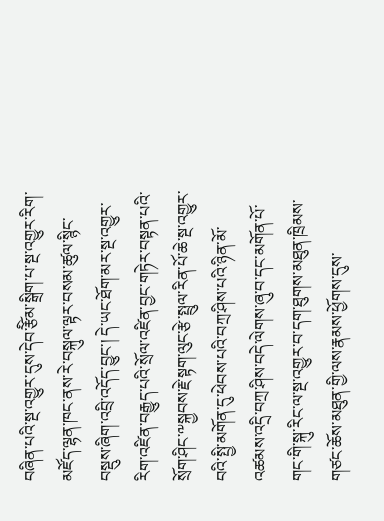བཞིན་པའི་སྔ་འགྱུར་དུས་དེབ་རྩོིམ་སྒྲིག་པ་སྔ་འགྱུར་རིག་མཛོད་ལྷན་ཁང་ནས་རེ་བསྐུལ་ལྟར་བསམ་ཚུལ་སྙིང་བསྡུས་ཞིག་འབྲི་འདོད་བྱུང་། དེ་ཡང་ཐོག་མར་སྔ་འགྱུར་རིག་འཛིན་བརྒྱུད་པའི་སྲོལ་འཛིན་བྱང་གཏེར་བསྟན་པའི་སྲོག་ཤིང་༸སྐྱབས་རྗེ་སྟག་ལུང་རྩེ་སྤྲུལ་རིན་པོ་ཆེ་སྔ་འགྱུར་བའི་སྤྱི་མགོན་དུ་ཕེབས་པའི་བཀྲ་ཤིས་པའི་ཉིན་མོ་འཚམས་འདྲི་བཀྲ་ཤིས་བདེ་ལེགས་ཞུ་བ་དང་མགོན་པོ་གང་གི་སྐུ་རིང་ལ་སྔ་འགྱུར་བ་དག་ཐུགས་མཐུན་ཁྲིམས་གཙང་ཆོས་མཐུན་གྱི་ལས་རྣམས་ཕྱོགས་དུས་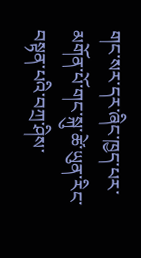གང་སར་དར་ཞིང་ཁྱད་པར་མགོན་པོ་གང་སྐུ་ཚེ་ཡུན་རིང་བསྟན་པའི་བཀྲ་ཤིས་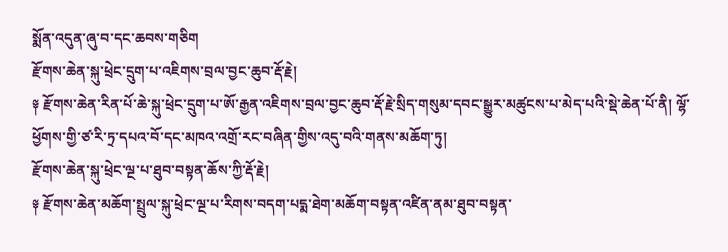སྨོན་འདུན་ཞུ་བ་དང་ཆབས་གཅིག
རྫོགས་ཆེན་སྐུ་ཕྲེང་དྲུག་པ་འཇིགས་བྲལ་བྱང་ཆུབ་རྡོ་རྗེ།
༈ རྫོགས་ཆེན་རིན་པོ་ཆེ་སྐུ་ཕྲེང་དྲུག་པ་ཨོ་རྒྱན་འཇིགས་བྲལ་བྱང་ཆུབ་རྡོ་རྗེ་སྲིད་གསུམ་དབང་སྒྱུར་མཚུངས་པ་མེད་པའི་སྡེ་ཆེན་པོ་ནི། ལྷོ་ཕྱོགས་གྱི་ཙ་རི་ཏྲ་དཔའ་བོ་དང་མཁའ་འགྲོ་རང་བཞིན་གྱིས་འདུ་བའི་གནས་མཆོག་ཏུ།
རྫོགས་ཆེན་སྐུ་ཕྲེང་ལྔ་པ་ཐུབ་བསྟན་ཆོས་ཀྱི་རྡོ་རྗེ།
༈ རྫོགས་ཆེན་མཆོག་སྤྲུལ་སྐུ་ཕྲེང་ལྔ་པ་རིགས་བདག་པདྨ་ཐེག་མཆོག་བསྟན་འཛིན་ནམ་ཐུབ་བསྟན་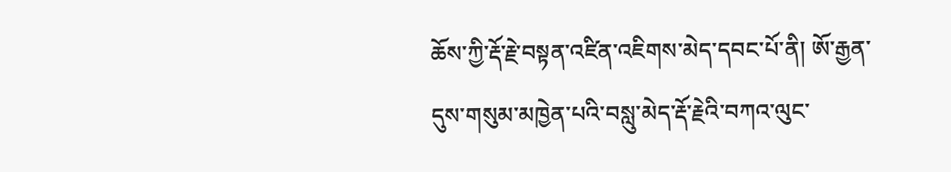ཆོས་ཀྱི་རྡོ་རྗེ་བསྟན་འཛིན་འཇིགས་མེད་དབང་པོ་ནི། ཨོ་རྒྱན་དུས་གསུམ་མཁྱེན་པའི་བསླུ་མེད་རྡོ་རྗེའི་བཀའ་ལུང་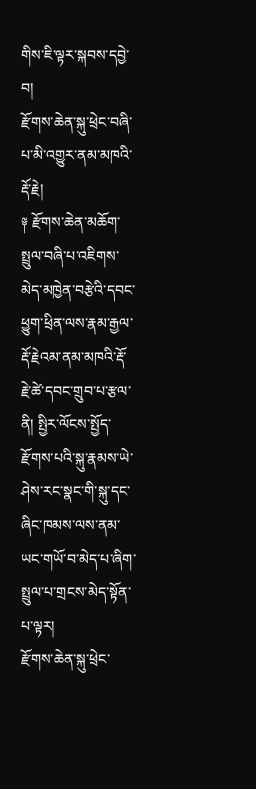གིས་ཇི་ལྟར་སྐབས་དབྱེ་བ།
རྫོགས་ཆེན་སྐུ་ཕྲེང་བཞི་པ་མི་འགྱུར་ནམ་མཁའི་རྡོ་རྗེ།
༈ རྫོགས་ཆེན་མཆོག་སྤྲུལ་བཞི་པ་འཇིགས་མེད་མཁྱེན་བརྩེའི་དབང་ཕྱུག་ཕྲིན་ལས་རྣམ་རྒྱལ་རྡོ་རྗེའམ་ནམ་མཁའི་རྡོ་རྗེ་ཚེ་དབང་གྲུབ་པ་རྩལ་ནི། སྤྱིར་ལོངས་སྤྱོད་རྫོགས་པའི་སྐུ་རྣམས་ཡེ་ཤེས་རང་སྣང་གི་སྐུ་དང་ཞིང་ཁམས་ལས་ནམ་ཡང་གཡོ་བ་མེད་པ་ཞིག་སྤྲུལ་པ་གྲངས་མེད་སྟོན་པ་ལྟར།
རྫོགས་ཆེན་སྐུ་ཕྲེང་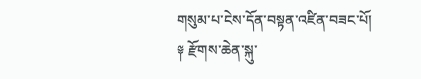གསུམ་པ་ངེས་དོན་བསྟན་འཛིན་བཟང་པོ།
༈ རྫོགས་ཆེན་སྐུ་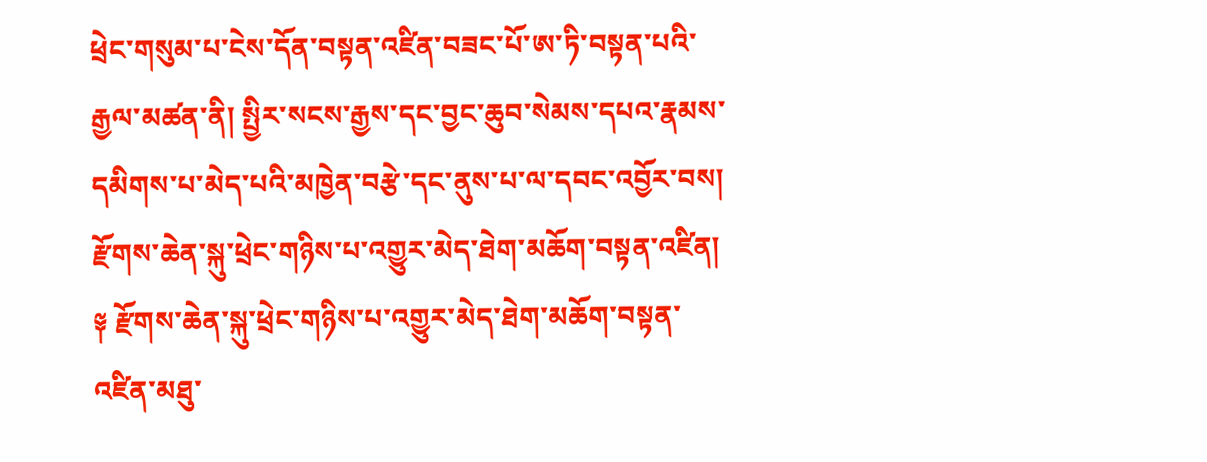ཕྲེང་གསུམ་པ་ངེས་དོན་བསྟན་འཛིན་བཟང་པོ་ཨ་ཏི་བསྟན་པའི་རྒྱལ་མཚན་ནི། སྤྱིར་སངས་རྒྱས་དང་བྱང་ཆུབ་སེམས་དཔའ་རྣམས་དམིགས་པ་མེད་པའི་མཁྱེན་བརྩེ་དང་ནུས་པ་ལ་དབང་འབྱོར་བས།
རྫོགས་ཆེན་སྐུ་ཕྲེང་གཉིས་པ་འགྱུར་མེད་ཐེག་མཆོག་བསྟན་འཛིན།
༈ རྫོགས་ཆེན་སྐུ་ཕྲེང་གཉིས་པ་འགྱུར་མེད་ཐེག་མཆོག་བསྟན་འཛིན་མཐུ་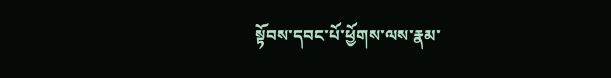སྟོབས་དབང་པོ་ཕྱོགས་ལས་རྣམ་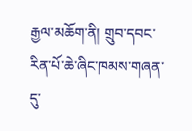རྒྱལ་མཆོག་ནི། གྲུབ་དབང་རིན་པོ་ཆེ་ཞིང་ཁམས་གཞན་དུ་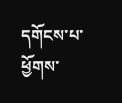དགོངས་པ་ཕྱོགས་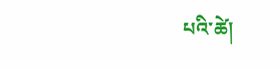པའི་ཚེ།